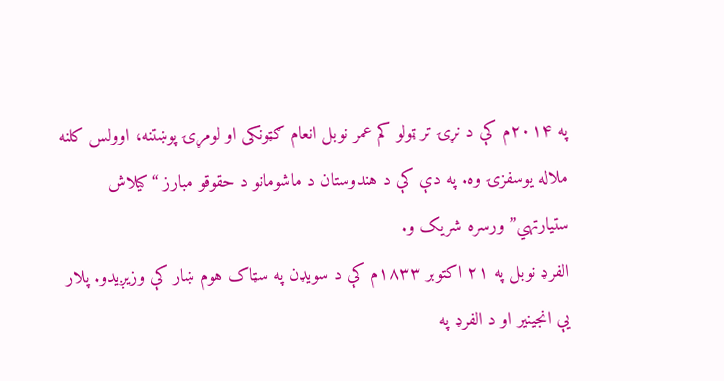په ۲۰۱۴م کې د نړۍ تر ټولو کم عمر نوبل انعام ګټونکی او لومړۍ پوښتنه، اوولس کلنه ملاله یوسفزۍ وه. په دې کې د هندوستان د ماشومانو د حقوقو مبارز “کیلاش ستیارتهي” ورسره شریک و.
الفرډ نوبل په ۲۱ اکتوبر ۱۸۳۳م کې د سویډن په سټاک هوم ښار کې وزیږیدو. پلار يې انجینیر او د الفرډ په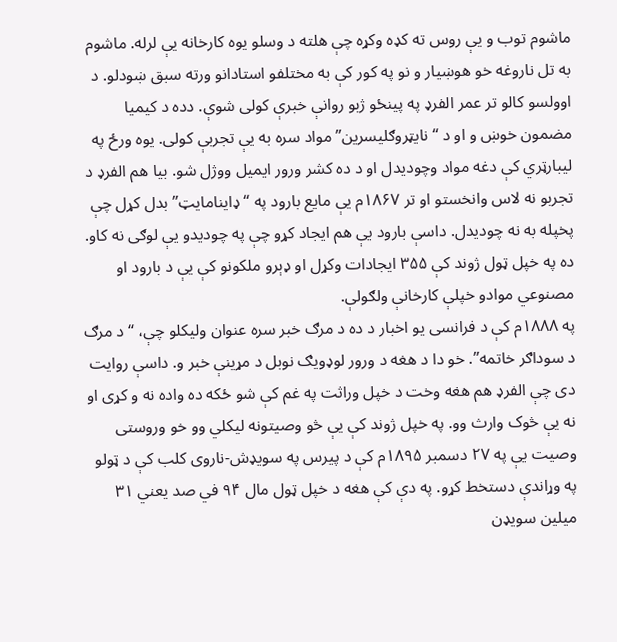ماشوم توب و يې روس ته کډه وکړه چې هلته د وسلو یوه کارخانه يې لرله. ماشوم به تل ناروغه خو هوښیار و نو په کور کې به مختلفو استادانو ورته سبق ښودلو. د اوولسو کالو تر عمر الفرډ په پینځو ژبو روانې خبرې کولی شوې. دده د کیمیا مضمون خوښ و او د “نایټروګلیسرین” مواد سره به يې تجربې کولی. یوه ورځ په لیبارټري کې دغه مواد وچودیدل او د ده کشر ورور ایمیل ووژل شو. بیا هم الفرډ د تجربو نه لاس وانخستو او تر ۱۸۶۷م يې مایع بارود په “ډاینامایټ” بدل کړل چې پخپله به نه چودیدل. داسې بارود يې هم ایجاد کړو چې په چودیدو يې لوګی نه کاو. ده په خپل ټول ژوند کې ۳۵۵ ایجادات وکړل او ډېرو ملکونو کې يې د بارود او مصنوعي موادو خپلې کارخانې ولګولې.
په ۱۸۸۸م کې د فرانسی یو اخبار د ده د مرګ خبر سره عنوان ولیکلو چې، “د مرګ د سوداګر خاتمه”. خو دا د هغه د ورور لوډویګ نوبل د مړینې خبر و. داسې روایت دی چې الفرډ هم هغه وخت د خپل وراثت په غم کې شو ځکه ده واده نه و کړی او نه يې څوک وارث وو. په خپل ژوند کې يې څو وصیتونه لیکلي وو خو وروستی وصیت يې په ۲۷ دسمبر ۱۸۹۵م کې د پیرس په سویډش-ناروی کلب کې د ټولو په وړاندې دستخط کړو. په دې کې هغه د خپل ټول مال ۹۴ في صد یعني ۳۱ میلین سویډن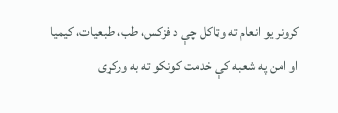کرونر یو انعام ته وټاکل چې د فزکس، طب، طبعیات، کیمیا او امن په شعبه کې خدمت کونکو ته به ورکړی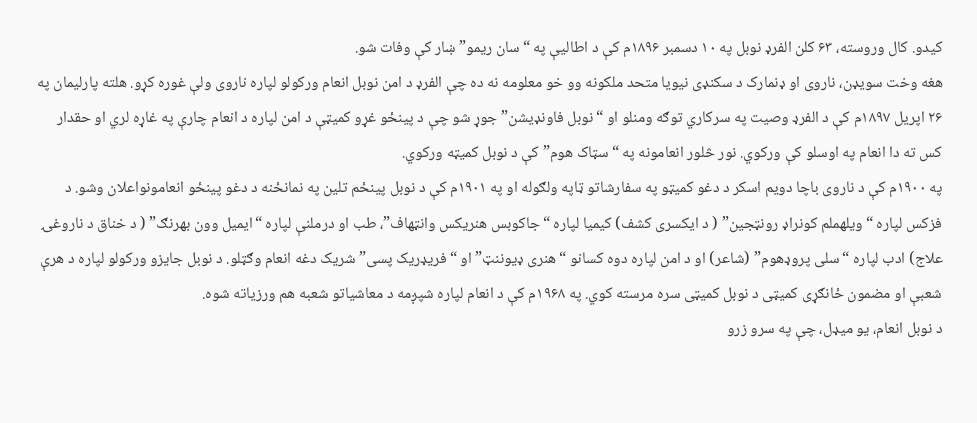کیدو. کال وروسته، ۶۳ کلن الفرډ نوبل په ۱۰ دسمبر ۱۸۹۶م کې د اطالیې په “سان ریمو” ښار کې وفات شو.
هغه وخت سویډن، ناروی او ډنمارک د سکنډی نیویا متحد ملکونه وو خو معلومه نه ده چې الفرډ د امن نوبل انعام ورکولو لپاره ناروی ولې غوره کړو. هلته پارلیمان په ۲۶ اپریل ۱۸۹۷م کې د الفرډ وصیت په سرکاري توګه ومنلو او “نوبل فاونډیشن” جوړ شو چې د پینځو غړو کمیټې د امن لپاره د انعام چارې په غاړه لري او حقدار کس ته دا انعام په اوسلو کې ورکوي. نور څلور انعامونه په “سټاک هوم” کې د نوبل کمیټه ورکوي.
په ۱۹۰۰م کې د ناروی باچا دویم اسکر د دغو کمیټو په سفارشاتو ټاپه ولګوله او په ۱۹۰۱م کې د نوبل پینځم تلین په نمانځنه د دغو پینځو انعامونواعلان وشو. د فزکس لپاره “ویلهملم کونراډ رونټجین” ( د ایکسری کشف) کیمیا لپاره “جاکوبس هنریکس وانټهاف”، طب او درملنې لپاره “ایمیل وون بهرنګ” ( د خناق د ناروغۍ علاج) ادب لپاره “سلی پروډهوم” (شاعر) او د امن لپاره دوه کسانو “هنری ډیوننټ” او “فریډریک پسی” شریک دغه انعام وګټلو. د نوبل جایزو ورکولو لپاره د هرې شعبې او مضمون ځانګړی کمیټی د نوبل کمیټی سره مرسته کوي. په ۱۹۶۸م کې د انعام لپاره شپږمه د معاشياتو شعبه هم ورزیاته شوه.
د نوبل انعام، یو میډل، چې په سرو زرو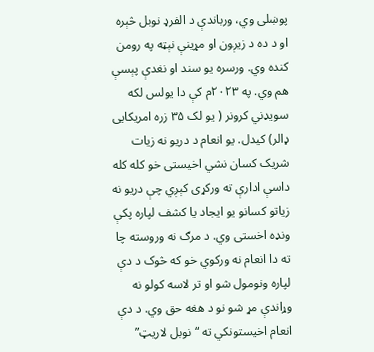پوښلی وي، ورباندې د الفرډ نوبل څېره او د ده د زیږون او مړینې نېټه په رومن کنده وي. ورسره یو سند او نغدې پېسې هم وي. په ۲۰۲۳م کې دا یولس لکه سویډني کرونر ( یو لک ۳۵ زره امریکایی ډالر) کیدل. یو انعام د دریو نه زیات شریک کسان نشي اخیستی خو کله کله داسې ادارې ته ورکړی کېږي چې دریو نه زیاتو کسانو یو ایجاد یا کشف لپاره پکې ونډه اخستی وي. د مرګ نه وروسته چا ته دا انعام نه ورکوي خو که څوک د دې لپاره ونومول شو او تر لاسه کولو نه وړاندې مړ شو نو د هغه حق وي. د دې انعام اخیستونکي ته “نوبل لاریټ”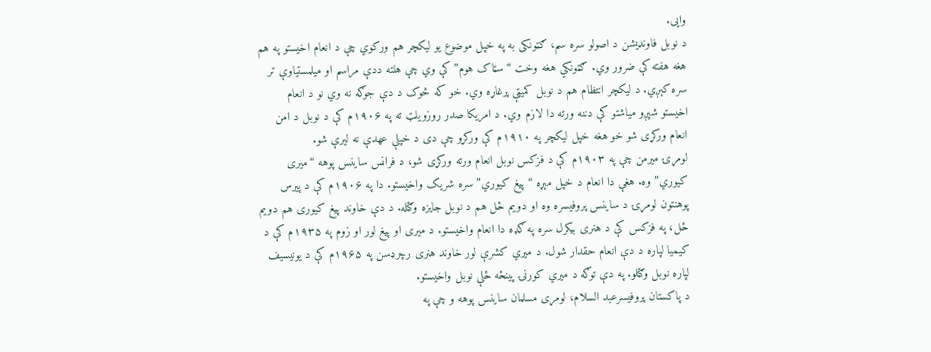وایی.
د نوبل فاونډیشن د اصولو سره سم، ګټونکی به په خپل موضوع یو لیکچر هم ورکوي چې د انعام اخیستو په هم هغه هفته کې ضرور وي. ګټونکي هغه وخت “سټاک هوم” کې وي چې هلته ددې مراسم او میلمستیاوې تر سره کېږي. د لیکچر انتظام هم د نوبل کمیټې پرغاړه وي. خو که څوک د دې جوګه نه وي نو د انعام اخیستو شپږو میاشتو کې دننه ورته دا لازم وي. د امریکا صدر روزویلټ ته په ۱۹۰۶م کې د نوبل د امن انعام ورکړی شو خو هغه خپل لیکچر په ۱۹۱۰م کې ورکړو چې دی د خپلې عهدې نه لیرې شو.
لومړۍ میرمن چې په ۱۹۰۳م کې د فزکس نوبل انعام ورته ورکړی شو، د فرانس ساینس پوهه “میری کیوري” وه. هغې دا انعام د خپل مېړه “پیغ کیوري” سره شریک واخیستو. دا په ۱۹۰۶م کې د پیرس پوهنتون لومړۍ د ساینس پروفیسره وه او دویم ځل هم د نوبل جایزه وګټله. د دې خاوند پیغ کیوری هم دویم ځل، په فزکس کې د هنری بیکرل سره په ګډه دا انعام واخیستو. د میری او پیغ لور او زوم په ۱۹۳۵م کې د کیمیا لپاره د دې انعام حقدار شول. د میري کشرې لور خاوند هنری رچرډسن په ۱۹۶۵م کې د یونیسیف لپاره نوبل وګټلو. په دې توګه د میري کورنۍ پینځه ځلې نوبل واخیستو.
د پاکستان پروفیسرعبد السلام، لومړی مسلمان ساینس پوهه و چې په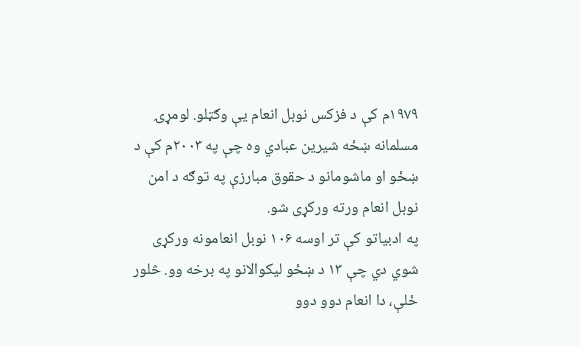۱۹۷۹م کې د فزکس نوبل انعام يې وګټلو. لومړۍ مسلمانه ښځه شیرین عبادي وه چې په ۲۰۰۳م کې د ښځو او ماشومانو د حقوق مبارزې په توګه د امن نوبل انعام ورته ورکړی شو.
په ادبیاتو کې تر اوسه ۱۰۶ نوبل انعامونه ورکړی شوي دي چې ۱۳ د ښځو لیکوالانو په برخه وو. څلور ځلې، دا انعام دوو دوو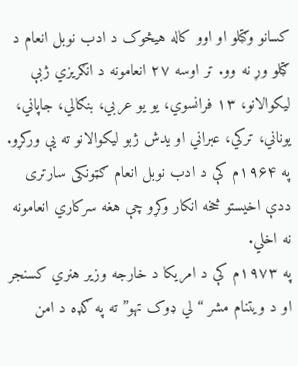کسانو وګټلو او اوو کاله هیڅوک د ادب نوبل انعام د ګټلو وړ نه وو. تر اوسه ۲۷ انعامونه د انګریزي ژبې لیکوالانو، ۱۳ فرانسوي، یو یو عربي، بنګالي، جاپاني، یوناني، ترکي، عبراني او یدش ژبو لیکوالانو ته يې ورکړو. په ۱۹۶۴م کې د ادب نوبل انعام ګټونکی سارتری ددې اخیستو څخه انکار وکړو چې هغه سرکاري انعامونه نه اخلي.
په ۱۹۷۳م کې د امریکا د خارجه وزیر هنري کسنجر او د ویتنام مشر “لي ډوک تهو” ته په ګډه د امن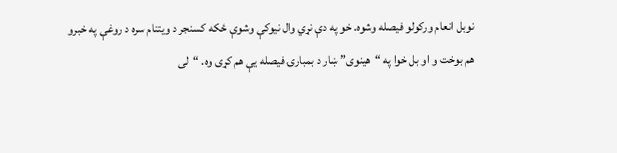نوبل انعام ورکولو فیصله وشوه. خو په دې نړي وال نیوکې وشوې ځکه کسنجر د ویتنام سره د روغې په خبرو هم بوخت و او بل خوا په “هینوی” ښار د بمبارۍ فیصله يې هم کړی وه. “لی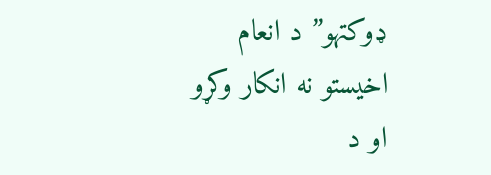ډوکتهو” د انعام اخیستو نه انکار وکړو او د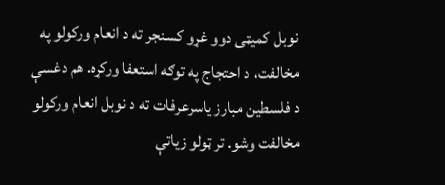نوبل کمیټی دوو غړو کسنجر ته د انعام ورکولو په مخالفت، د احتجاج په توګه استعفا ورکړه. هم دغسې د فلسطین مبارز یاسرعرفات ته د نوبل انعام ورکولو مخالفت وشو. تر ټولو زیاتې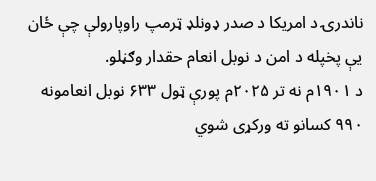ناندرۍ د امریکا د صدر ډونلډ ټرمپ راوپارولې چې ځان يې پخپله د امن د نوبل انعام حقدار وګڼلو.
د ۱۹۰۱م نه تر ۲۰۲۵م پورې ټول ۶۳۳ نوبل انعامونه ۹۹۰ کسانو ته ورکړی شوي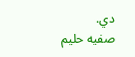دي.
صفیه حلیم